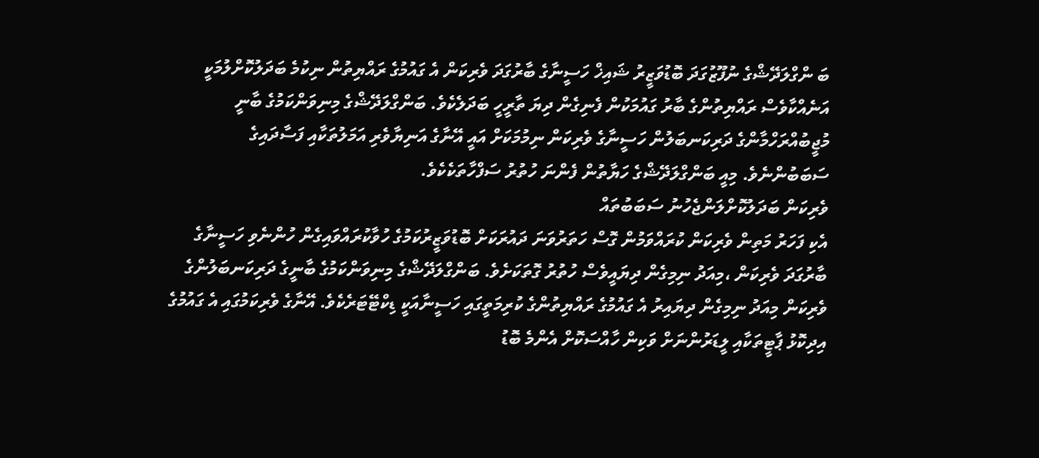ބަ ންގްލަދޭޝްގެ ނުފޫޒުގަދަ ބޮޑުވަޒީރު ޝައިޚް ހަސީނާގެ ބާރުގަދަ ވެރިކަން އެ ގައުމުގެ ރައްޔިތުން ނިކުމެ ބަދަލުކޮށްލުމަކީ އަނެއްކާވެސް ރައްޔިތުންގެ ބާރު ގައުމަކުން ފެނިގެން ދިޔަ ތާރީހީ ބަދަލެކެވެ. ބަންގްލަދޭޝްގެ މިނިވަންކަމުގެ ބާނީ މުޖީބުއްރަހްމާންގެ ދަރިކަނބަލުން ހަސީނާގެ ވެރިކަން ނިމުމަކަށް އައީ އޭނާގެ އަނިޔާވެރި އަމަލުތަކާއި ފަސާދައިގެ ސަބަބުންނެވެ. މިއީ ބަންގްލަދޭޝްގެ ހަޔާތުން ފެންނަ ހުތުރު ސަފްހާތަކެކެވެ.
ވެރިކަން ބަދަލުކޮށްލަންޖެހުނު ސަބަބުތައް
އެކި ފަހަރު މަތިން ވެރިކަން ކުރައްވަމުން ގޮސް ހަތަރުވަނަ ދައުރަކަށް ބޮޑުވަޒީރުކަމުގެ ހުވާކުރައްވައިގެން ހުންނެވި ހަސީނާގެ ބާރުގަދަ ވެރިކަން ،މިއަދު ނިމިގެން ދިޔައީވެސް ހުތުރު ގޮތަކަށެވެ. ބަންގްލަދޭޝްގެ މިނިވަންކަމުގެ ބާނީގެ ދަރިކަނބަލުންގެ ވެރިކަން މިއަދު ނިމިގެން ދިޔައިރު އެ ގައުމުގެ ރައްޔިތުންގެ ކުރިމަތީގައި ހަސީނާއަކީ ޑިކްޓޭޓަރެކެވެ. އޭނާގެ ވެރިކަމުގައި އެ ގައުމުގެ އިދިކޮޅު ޕާޓީތަކާއި ލީޑަރުންނަށް ވަކިން ހާއްސަކޮށް އެންމެ ބޮޑު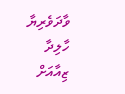ވާދަވެރިޔާ ހާލިދާ ޒިއާއަށް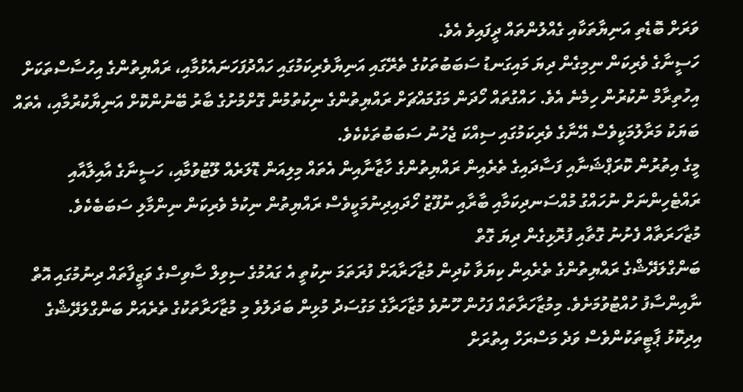ވަރަށް ބޮޑެތި އަނިޔާތަކާއި ގެއްލުންތައް ދީފައިވެ އެވެ.
ހަސީނާގެ ވެރިކަން ނިމިގެން ދިޔަ މައިގަނޑު ސަބަބުތަކުގެ ތެރޭގައި އަނިޔާވެރިކަމުގައި ހައްދުފަހަނައެޅުމާއި، ރައްޔިތުންގެ އިހުސާސްތަކަށް އިހުތިރާމް ނުކުރުން ހިމެނެ އެވެ. ހައްގުތައް ހޯދަން މަގުމައްޗަށް ރައްޔިތުންގެ ނިކުތުމުން ގޮށްމުށުގެ ބާރު ބޭނުންކޮށް އަނިޔާކުރުމާއި، އެތައް ބަޔަކު މަރާލުމަކީވެސް އޭނާގެ ވެރިކަމުގައި ސިއްކަ ޖެހުނު ސަބަބުތަކެކެވެ.
މީގެ އިތުރުން ކޮރަޕްޝަނާއި ފަސާދައިގެ ތެރެއިން ރައްޔިތުންގެ ހާޒާނާއިން އެތައް މިލިއަން ޑޮލަރެއް ލޫޓުވުމާއި، ހަސީނާގެ އާއިލާއާއި ރައްޓެހިންނަށް ނުހައްގު މުއްސަނދިކަމާއި ބާރާއި ނުފޫޒު ހޯދައިދިނުމަކީވެސް ރައްޔިތުން ނިކުމެ ވެރިކަން ނިންމާލި ސަބަބެކެވެ.
މުޒާހަރަތާއް ފެށުނު ގޮތާއި ފުރޮޅިގެން ދިޔަ ގޮތް
ބަންގްލަދޭޝްގެ ރައްޔިތުންގެ ތެރެއިން ކިޔަވާ ކުދިން މުޒާހަރާއަށް ފުރަތަމަ ނިކުތީ އެ ގައުމުގެ ސިވިލް ސާވިސްގެ ވަޒީފާތައް ދިނުމުގައި އޮތް ނާއިންސާފު ހުއްޓުވުމަށެވެ. މިމުޒާހަރާތައް ފަހުން ހޫނުވެ މުޒާހަރާގެ މަގުސަދު މުޅިން ބަދަލުވެ މި މުޒާހަރާތަކުގެ ތެރެއަށް ބަންގްލަދޭޝްގެ އިދިކޮޅު ޕާޓީތަކުންވެސް ވަދެ މަސްރަހް އިތުރަށް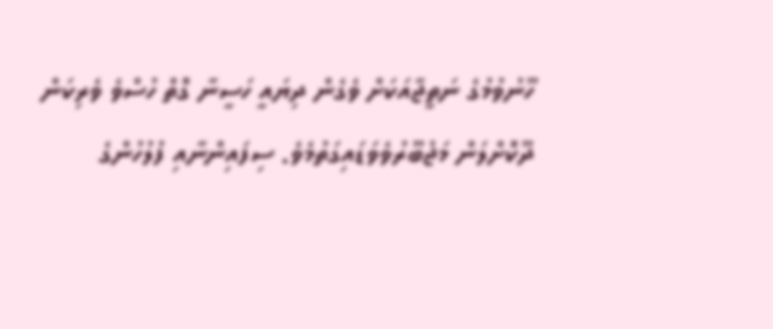ހޫނުވުމުގެ ނަތީޖާއަކަށް ވެގެން ދިޔައީ ހަސީނާ ގޮތް ހުސްވެ ވެރިކަން ދޫކޮށްލަން މަޖުބޫރުވެވަޑައިގަތުމެވެ. ސިފައިންނާއި ފުލުހުންގެ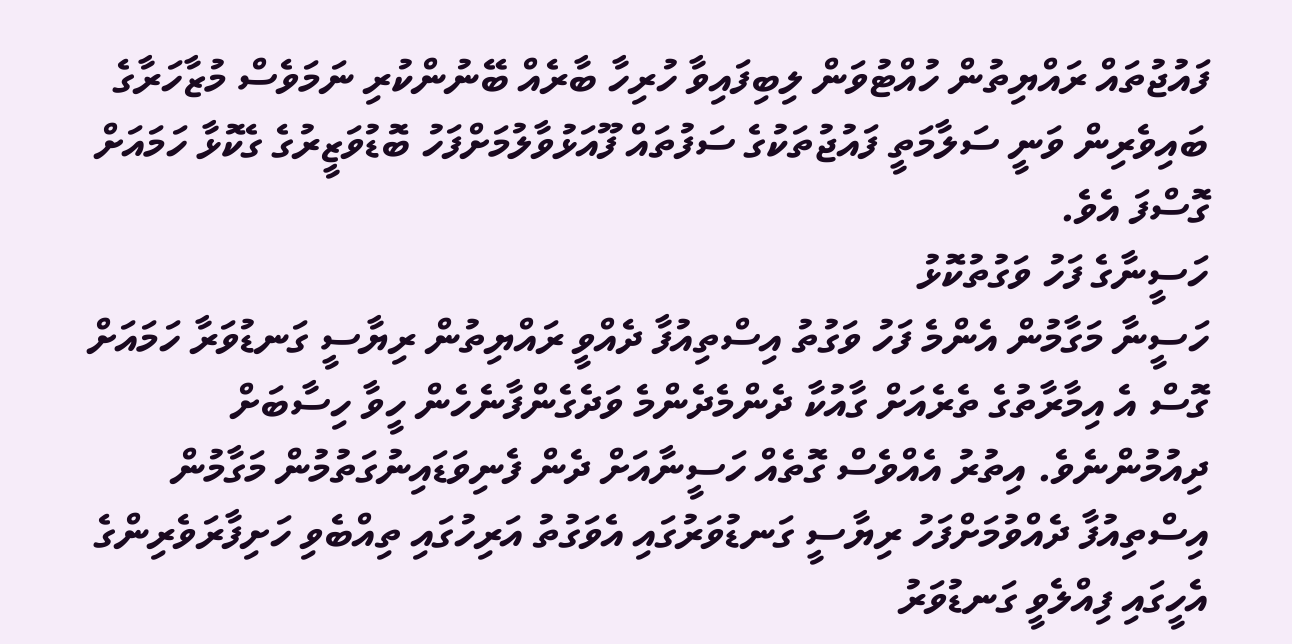ފައުޖުތައް ރައްޔިތުން ހުއްޓުވަން ލިބިފައިވާ ހުރިހާ ބާރެއް ބޭނުންކުރި ނަމަވެސް މުޒާހަރާގެ ބައިވެރިން ވަނީ ސަލާމަތީ ފައުޖުތަކުގެ ސަފުތައް ފޫއަޅުވާލުމަށްފަހު ބޮޑުވަޒީރުގެ ގެކޮޅާ ހަމައަށް ގޮސްފަ އެވެ.
ހަސީނާގެ ފަހު ވަގުތުކޮޅު
ހަސީނާ މަގާމުން އެންމެ ފަހު ވަގުތު އިސްތިއުފާ ދެއްވީ ރައްޔިތުން ރިޔާސީ ގަނޑުވަރާ ހަމައަށް ގޮސް އެ އިމާރާތުގެ ތެރެއަށް ގާއުކާ ދެންމެދެންމެ ވަދެގެންފާނެހެން ހީވާ ހިސާބަށް ދިއުމުންނެވެ. އިތުރު އެއްވެސް ގޮތެއް ހަސީނާއަށް ދެން ފެނިވަޑައިނުގަތުމުން މަގާމުން އިސްތިއުފާ ދެއްވުމަށްފަހު ރިޔާސީ ގަނޑުވަރުގައި އެވަގުތު އަރިހުގައި ތިއްބެވި ހަށިފާރަވެރިންގެ އެހީގައި ފިއްލެވީ ގަނޑުވަރު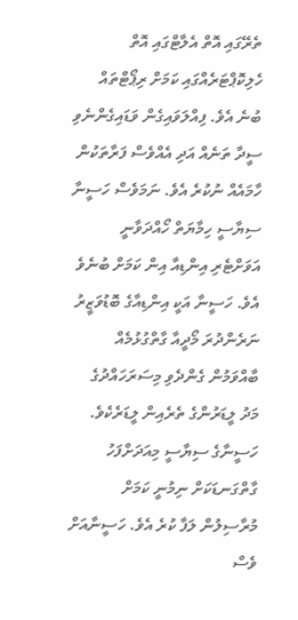ތެރޭގައި އޮތް އެލާޓްގައި އޮތް ހެލިކޮޕްޓަރެއްގައި ކަމަށް ރިޕޯޓްތައް ބުނެ އެވެ. ފިއްލަވައިގެން ވަޑައިގެންނެވި ސީދާ ތަނެއް އަދި އެއްވެސް ފަރާތަކުން ހާމައެއް ނުކުރެ އެވެ. ނަމަވެސް ހަސީނާ ސިޔާސީ ހިމާޔަތް ހޯއްދަވާނީ އަވަށްޓެރި އިންޑިއާ އިން ކަމަށް ބުނެވެ އެވެ. ހަސީނާ އަކީ އިންޑިއާގެ ބޮޑުވަޒީރު ނަރެންދުރަ މޯދީއާ ގާތްގުޅުމެއް ބާއްވަމުން ގެންދެވި މިސަރަހައްދުގެ މަދު ލީޑަރުންގެ ތެރެއިން ލީޑަރެކެވެ.
ހަސީނާގެ ސިޔާސީ މިއަދަށްފަހު ގާތްގަނޑަކަށް ނިމުނީ ކަމަށް މުރާސިލުން ލަފާ ކުރެ އެވެ. ހަސީނާއަށް ވެސް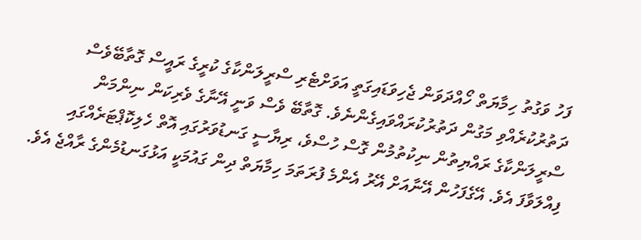ފަހު ވަގުތު ހިމާޔަތް ހޯއްދަވަން ޖެހިވަޑައިގަތީ އަވަށްޓެރި ސްރީލަންކާގެ ކުރީގެ ރައީސް ގޮތާބޭވެސް ދަތުރުކުރެއްވި މަގުން ދަތުރުކުރައްވައިގެންނެވެ. ގޮތާބޭ ވެސް ވަނީ އޭނާގެ ވެރިކަން ނިންމަން ސްރީލަންކާގެ ރައްޔިތުން ނިކުތުމުން ގޮސް ހުސްވެ، ރިޔާސީ ގަނޑުވަރުގައި އޮތް ހެލިކޮޕްޓަރެއްގައި ފިއްލަވާފަ އެވެ. އޭގެފަހުން އޭނާއަށް އޭރު އެންމެ ފުރަތަމަ ހިމާޔަތް ދިން ގައުމަކީ އަޅުގަނޑުމެންގެ ރާއްޖެ އެވެ.